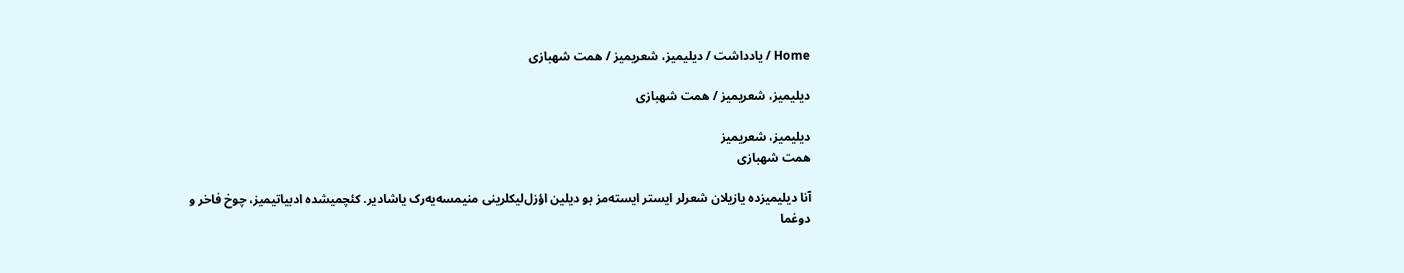Home / یادداشت / دیلیمیز، شعریمیز / همت شهبازی

دیلیمیز، شعریمیز / همت شهبازی

دیلیمیز، شعریمیز
همت شهبازی

آنا دیلیمیزده یازیلان شعرلر ایستر ایسته‌مز بو دیلین اؤزل‌لیکلرینی منیمسه‌یه‌رک یاشادیر. کئچمیشده ادبیاتیمیز، چوخ فاخر و دوغما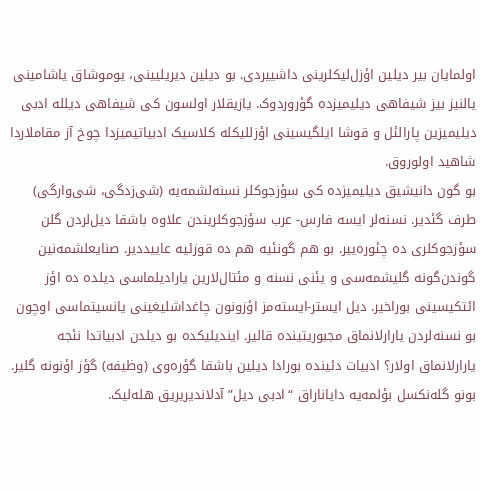اولمایان بیر دیلین اؤزل‌لیکلرینی داشییردی. بو دیلین دیریلیینی، یوموشاق یاشامینی یالنیز بیز شیفاهی دیلیمیز‌ده گؤروردوک. یازیقلار اولسون کی شیفاهی دیلله ادبی دیلیمیزین پارالئل و قوشا ایلگیسینی اؤزللیکله کلاسیک ادبیاتیمیزدا چوخ آز مقاملاردا شاهید اولوروق.
بو گون دانیشیق دیلیمیزده کی سؤزجوکلر نسنه‌لشمه‌یه (شی‌زدگی، شی‌وارگی) طرف گئدیر. نسنه‌لر ایسه فارس- عرب سؤزجوکلریندن علاوه باشقا دیل‌لردن گلن سؤزجوکلری ده چئوره‌ییر. بو هم گونئیه هم ده قوزئیه عاییددیر. صنایعلشمه‌نین گوندن‌گونه گلیشمه‌سی و یئنی نسنه و مئتال‌لارین یارادیلماسی دیلده ده اؤز ائتکیسینی بوراخیر. دیل ایستر-ایسته‌مز اؤزونون چاغداشلیغینی یانسیتماسی اوچون بو نسنه‌لردن یارارلانماق مجبوریتینده‌ قالیر. ایندیلیکده بو دیلدن ادبیاتدا نئجه یارارلانماق اولار؟ ادبیات دئینده بورادا دیلین باشقا گؤره‌وی (وظیفه) گؤز اؤنونه گلیر. بونو گله‌نکسل بؤلمه‌یه دایاناراق “ادبی دیل” آدلاندیریریق هله‌لیک.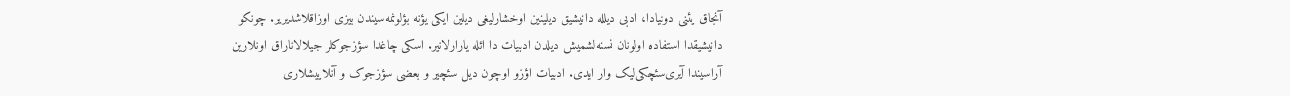آنجاق یئنی دونیادا، ادبی دیلله دانیشیق دیلینین اوخشارلیغی دیلین ایکی یؤنه بؤلونمه‌سیندن بیزی اوزاقلاشدیریر. چونکو دانیشیقدا استفاده اولونان نسنه‌لشمیش دیلدن ادبیات دا ائله یارارلانیر. اسکی چاغدا سؤزجوکلر جیلالاناراق اونلارین آراسیندا آیری‌سئچکی‌لیک وار ایدی. ادبیات اؤزو اوچون دیل سئچیر و بعضی سؤزجوک و آنلاییشلاری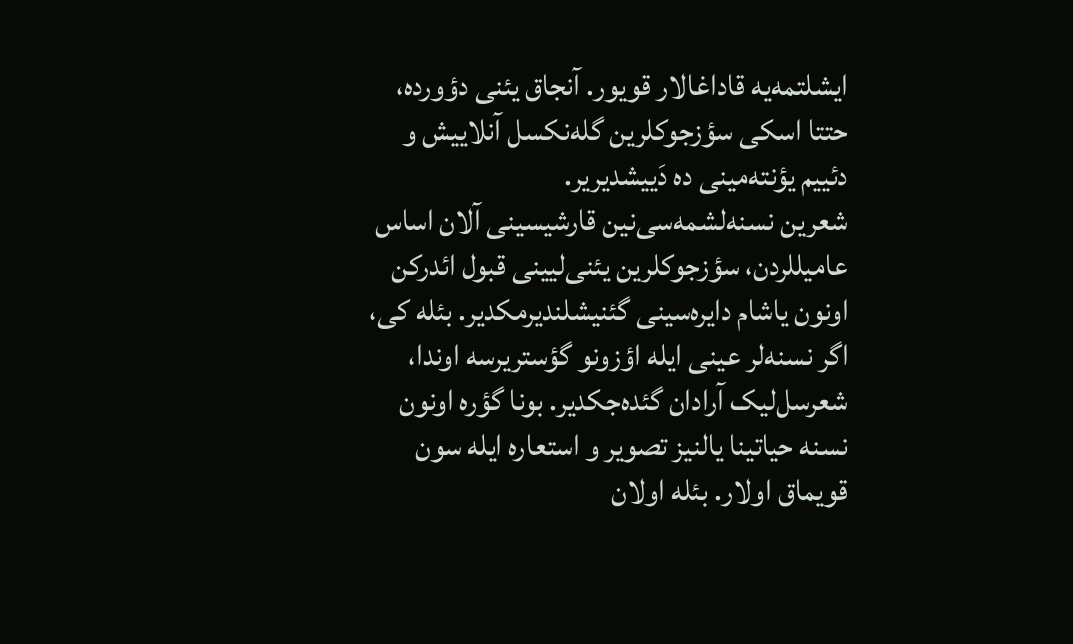ایشلتمه‌یه قاداغالار قویور. آنجاق یئنی دؤورده، حتتا اسکی سؤزجوکلرین گله‌نکسل آنلاییش و دئییم یؤنته‌مینی‌ ده دَییشدیریر.
شعرین نسنه‌لشمه‌سی‌نین قارشیسینی آلان اساس عامیللردن، سؤزجوکلرین یئنی‌لیینی قبول ائدرکن اونون یاشام دایره‌سینی گئنیشلندیرمکدیر. بئله کی، اگر نسنه‌لر عینی ایله اؤزونو گؤستریرسه اوندا، شعرسل‌لیک آرادان گئده‌جکدیر. بونا گؤره اونون نسنه حیاتینا یالنیز تصویر و استعاره ایله سون قویماق اولار. بئله اولان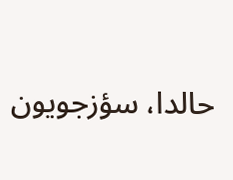حالدا، سؤزجویون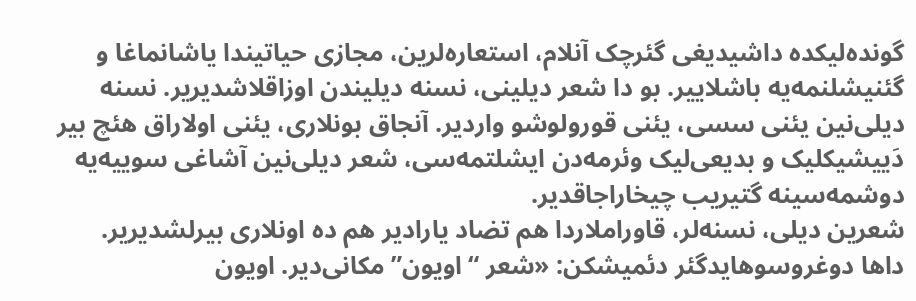گونده‌لیکده داشیدیغی گئرچک آنلام، استعاره‌لرین، مجازی حیاتیندا یاشانماغا و گئنیشلنمه‌یه باشلاییر. بو دا شعر دیلینی، نسنه دیلیندن اوزاقلاشدیریر. نسنه دیلی‌نین یئنی سسی، یئنی قورولوشو واردیر. آنجاق بونلاری، یئنی اولاراق هئچ بیر دَییشیکلیک و بدیعی‌لیک وئرمه‌دن ایشلتمه‌سی، شعر دیلی‌نین آشاغی سوییه‌یه دوشمه‌سینه گتیریب چیخاراجاقدیر.
شعرین دیلی، نسنه‌لر، قاوراملاردا هم تضاد یارادیر هم ده اونلاری‌ بیرلشدیریر. داها دوغروسو‌هایدگئر دئمیشکن: «شعر “اویون” مکانی‌دیر. اویون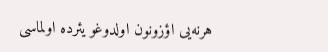هرنه‌یی اؤزونون اولدوغو یئرده اولماسی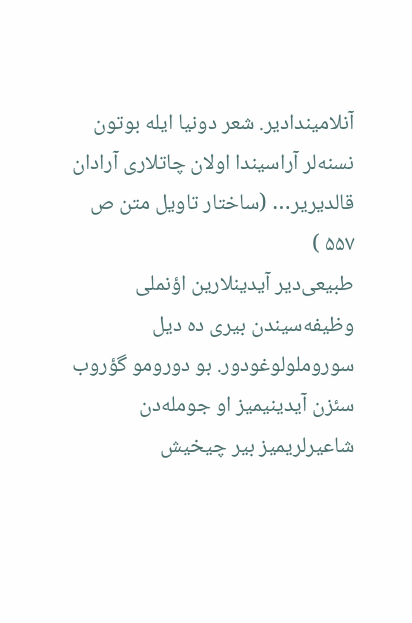آنلامیندادیر. شعر دونیا ایله بوتون نسنه‌لر آراسیندا اولان چاتلاری آرادان قالدیریر… (ساختار تاویل متن ص ۵۵۷ )
طبیعی‌دیر آیدینلارین اؤنملی وظیفه‌سیندن بیری ده دیل سوروملولوغودور. بو دورومو گؤروب سئز‌ن آیدینیمیز او جومله‌دن شاعیرلریمیز بیر چیخیش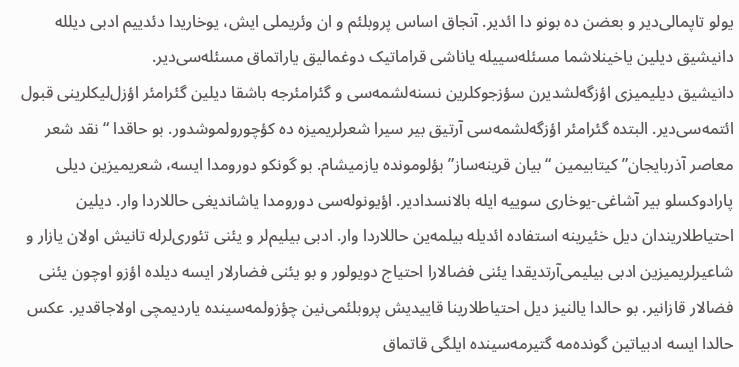یولو تاپمالی‌دیر و بعضن ده بونو دا ائدیر. آنجاق اساس پروبلئم و ان وئریملی ایش، یوخاریدا دئدییم ادبی دیلله دانیشیق دیلین یاخینلاشما مسئله‌سییله یاناشی قراماتیک دوغمالیق یاراتماق مسئله‌سی‌دیر.
دانیشیق دیلیمیزی اؤزگه‌لشدیر‌ن سؤزجوکلرین نسنه‌لشمه‌سی و گئرامئرجه باشقا دیلین گئرامئر اؤزل‌لیکلرینی قبول ائتمه‌سی‌دیر. البتده گئرامئر اؤزگه‌لشمه‌سی آرتیق بیر سیرا شعرلریمیزه ده کؤچورولموشدور. بو حاقدا “نقد شعر معاصر آذربایجان” کیتابیمین “بیان قرینه‌ساز” بؤلومونده یازمیشام. بو گونکو دورومدا ایسه، شعریمیزین دیلی پارادوکسلو بیر آشاغی‌-یوخاری سوییه ایله بالانسدادیر. اؤیونوله‌سی دورومدا یاشاندیغی حاللاردا وار. دیلین احتیاطلاریندان دیل خئیرینه استفاده ائدیله بیلمه‌ین حاللاردا وار. ادبی بیلیم‌لر و یئنی تئوری‌لرله تانیش اولان یازار و شاعیرلریمیزین ادبی بیلیمی‌آرتدیقدا یئنی فضالارا احتیاج دویولور و بو یئنی فضارلار ایسه دیلده اؤزو اوچون یئنی فضالار قازانیر. بو حالدا یالنیز دیل احتیاطلارینا قاییدیش پروبلئمی‌نین چؤزولمه‌سینده یاردیمچی اولاجاقدیر. عکس حالدا ایسه ادبیاتین گونده‌مه گتیرمه‌سینده ایلگی قاتماق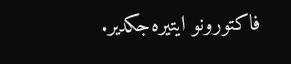فاکتورونو ایتیره‌جکدیر.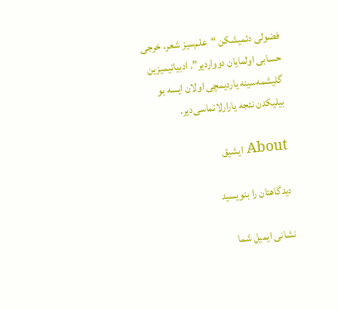فضولی دئمیشکن “علم‌سیز شعر، خرجی حسابی اولمایان دوواردیر”. ادبیاتیمیزین گلیشمه‌سینه یاردیمچی اولان ایسه بو بیلیکدن نئجه یارارلانماسی‌دیر.

About ایشیق

دیدگاهتان را بنویسید

نشانی ایمیل شما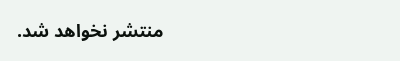منتشر نخواهد شد.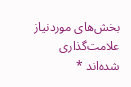بخش‌های موردنیاز علامت‌گذاری شده‌اند *